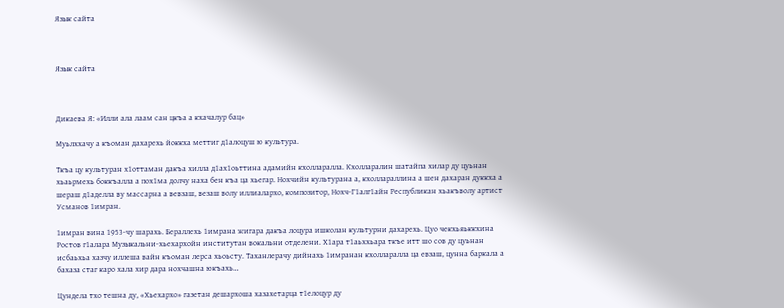Язык сайта



Язык сайта



Дикаева Я: «Илли ала лаам сан цкъа а кхачалур бац»

Муьлххачу а къоман дахарехь йоккха меттиг д1алоцуш ю культура.

Ткъа цу культуран х1оттаман дакъа хилла д1ах1оьттина адамийн кхолларалла. Кхолларалин шатайпа хилар ду цуьнан хьаьрмехь боккъалла а пох1ма долчу наха бен къа ца хьегар. Нохчийн культурана а, кхоллараллина а шен дахаран дуккха а шераш д1аделла ву массарна а вевзаш, везаш волу иллиалархо, композитор, Нохч-Г1алг1айн Республикан хьакъволу артист Усманов 1имран.

1имран вина 1953-чу шарахь. Бераллехь 1имрана жигара дакъа лоцура ишколан культурни дахарехь. Цуо чекхьяьккхина Ростов г1алара Музыкальни-хьехархойн институтан вокальни отделени. Х1ара т1аьххьара ткъе итт шо сов ду цуьнан исбаьхьа хазчу иллеша вайн къоман лерса хьоьсту. Таханлерачу дийнахь 1имранан кхолларалла ца евзаш, цунна баркала а бахаза стаг каро хала хир дара нохчашна юкъахь…

Цундела тхо тешна ду, «Хьехархо» газетан дешархоша хазахетарца т1елоцур ду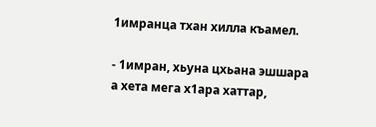1имранца тхан хилла къамел.

- 1имран, хьуна цхьана эшшара а хета мега х1ара хаттар,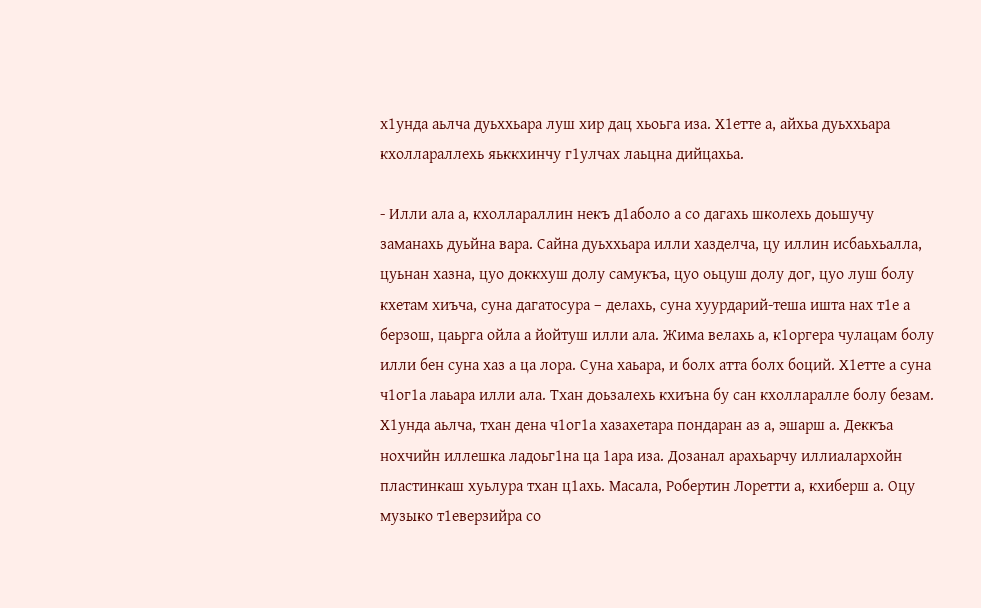х1унда аьлча дуьххьара луш хир дац хьоьга иза. Х1етте а, айхьа дуьххьара кхоллараллехь яьккхинчу г1улчах лаьцна дийцахьа.

- Илли ала а, кхоллараллин некъ д1аболо а со дагахь школехь доьшучу заманахь дуьйна вара. Сайна дуьххьара илли хазделча, цу иллин исбаьхьалла, цуьнан хазна, цуо доккхуш долу самукъа, цуо оьцуш долу дог, цуо луш болу кхетам хиъча, суна дагатосура – делахь, суна хуурдарий-теша ишта нах т1е а берзош, цаьрга ойла а йойтуш илли ала. Жима велахь а, к1оргера чулацам болу илли бен суна хаз а ца лора. Суна хаьара, и болх атта болх боций. Х1етте а суна ч1ог1а лаьара илли ала. Тхан доьзалехь кхиъна бу сан кхолларалле болу безам. Х1унда аьлча, тхан дена ч1ог1а хазахетара пондаран аз а, эшарш а. Деккъа нохчийн иллешка ладоьг1на ца 1ара иза. Дозанал арахьарчу иллиалархойн пластинкаш хуьлура тхан ц1ахь. Масала, Робертин Лоретти а, кхиберш а. Оцу музыко т1еверзийра со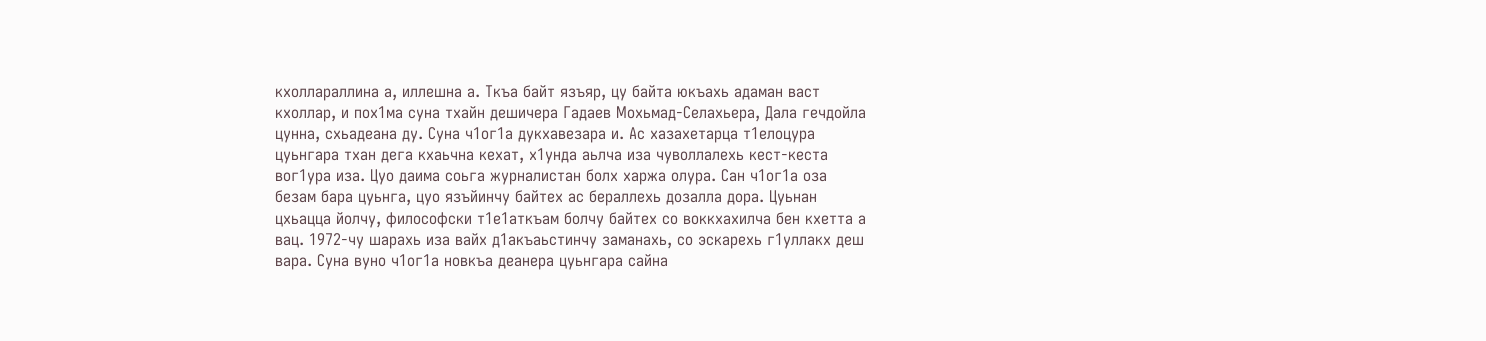кхоллараллина а, иллешна а. Ткъа байт язъяр, цу байта юкъахь адаман васт кхоллар, и пох1ма суна тхайн дешичера Гадаев Мохьмад-Селахьера, Дала гечдойла цунна, схьадеана ду. Суна ч1ог1а дукхавезара и. Ас хазахетарца т1елоцура цуьнгара тхан дега кхаьчна кехат, х1унда аьлча иза чуволлалехь кест-кеста вог1ура иза. Цуо даима соьга журналистан болх харжа олура. Сан ч1ог1а оза безам бара цуьнга, цуо язъйинчу байтех ас бераллехь дозалла дора. Цуьнан цхьацца йолчу, философски т1е1аткъам болчу байтех со воккхахилча бен кхетта а вац. 1972-чу шарахь иза вайх д1акъаьстинчу заманахь, со эскарехь г1уллакх деш вара. Суна вуно ч1ог1а новкъа деанера цуьнгара сайна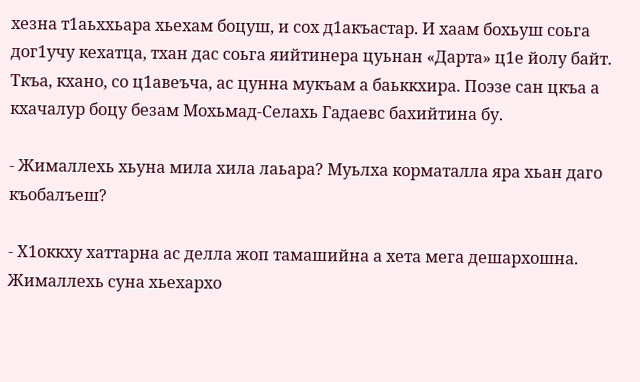хезна т1аьххьара хьехам боцуш, и сох д1акъастар. И хаам бохьуш соьга дог1учу кехатца, тхан дас соьга яийтинера цуьнан «Дарта» ц1е йолу байт. Ткъа, кхано, со ц1авеъча, ас цунна мукъам а баьккхира. Поэзе сан цкъа а кхачалур боцу безам Мохьмад-Селахь Гадаевс бахийтина бу.

- Жималлехь хьуна мила хила лаьара? Муьлха корматалла яра хьан даго къобалъеш?

- Х1оккху хаттарна ас делла жоп тамашийна а хета мега дешархошна. Жималлехь суна хьехархо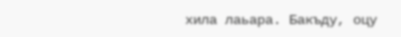хила лаьара. Бакъду, оцу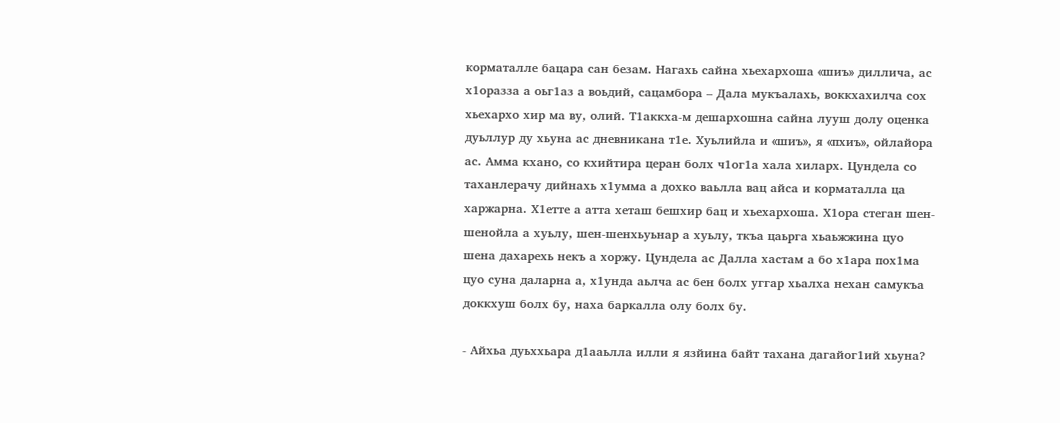корматалле бацара сан безам. Нагахь сайна хьехархоша «шиъ» диллича, ас х1оразза а оьг1аз а воьдий, сацамбора – Дала мукъалахь, воккхахилча сох хьехархо хир ма ву, олий. Т1аккха-м дешархошна сайна лууш долу оценка дуьллур ду хьуна ас дневникана т1е. Хуьлийла и «шиъ», я «пхиъ», ойлайора ас. Амма кхано, со кхийтира церан болх ч1ог1а хала хиларх. Цундела со таханлерачу дийнахь х1умма а дохко ваьлла вац айса и корматалла ца харжарна. Х1етте а атта хеташ бешхир бац и хьехархоша. Х1ора стеган шен-шенойла а хуьлу, шен-шенхьуьнар а хуьлу, ткъа цаьрга хьаьжжина цуо шена дахарехь некъ а хоржу. Цундела ас Далла хастам а бо х1ара пох1ма цуо суна даларна а, х1унда аьлча ас бен болх уггар хьалха нехан самукъа доккхуш болх бу, наха баркалла олу болх бу.

- Айхьа дуьххьара д1ааьлла илли я язйина байт тахана дагайог1ий хьуна?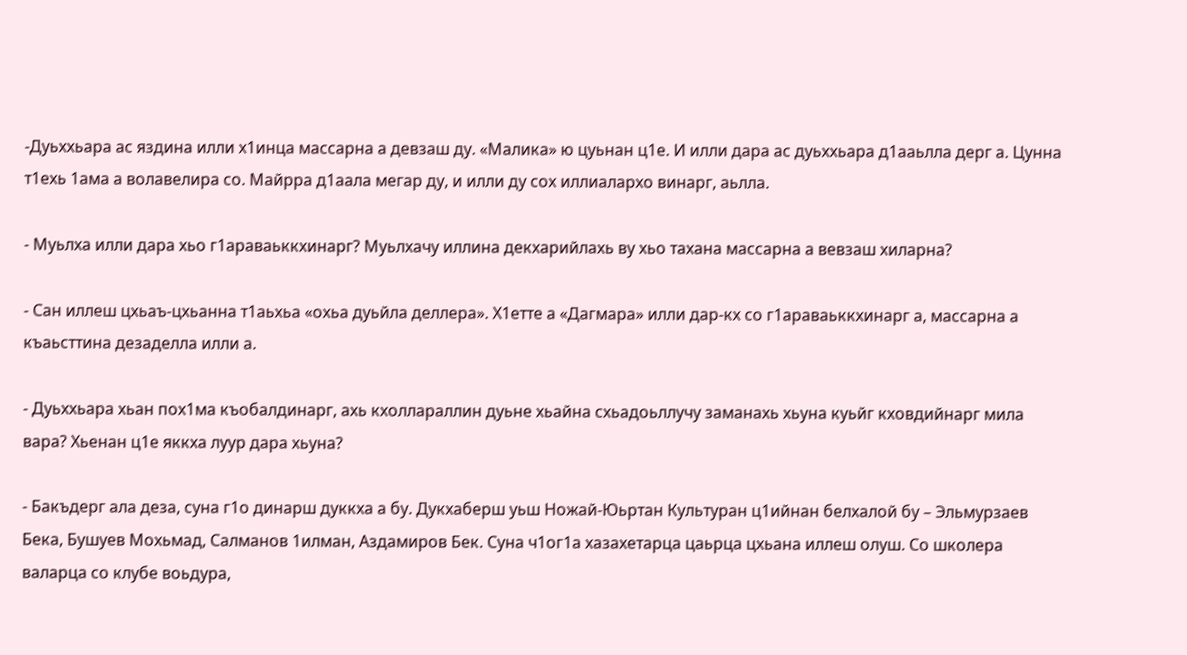-Дуьххьара ас яздина илли х1инца массарна а девзаш ду. «Малика» ю цуьнан ц1е. И илли дара ас дуьххьара д1ааьлла дерг а. Цунна т1ехь 1ама а волавелира со. Майрра д1аала мегар ду, и илли ду сох иллиалархо винарг, аьлла.

- Муьлха илли дара хьо г1араваьккхинарг? Муьлхачу иллина декхарийлахь ву хьо тахана массарна а вевзаш хиларна?

- Сан иллеш цхьаъ-цхьанна т1аьхьа «охьа дуьйла деллера». Х1етте а «Дагмара» илли дар-кх со г1араваьккхинарг а, массарна а къаьсттина дезаделла илли а.

- Дуьххьара хьан пох1ма къобалдинарг, ахь кхоллараллин дуьне хьайна схьадоьллучу заманахь хьуна куьйг кховдийнарг мила вара? Хьенан ц1е яккха луур дара хьуна?

- Бакъдерг ала деза, суна г1о динарш дуккха а бу. Дукхаберш уьш Ножай-Юьртан Культуран ц1ийнан белхалой бу – Эльмурзаев Бека, Бушуев Мохьмад, Салманов 1илман, Аздамиров Бек. Суна ч1ог1а хазахетарца цаьрца цхьана иллеш олуш. Со школера валарца со клубе воьдура,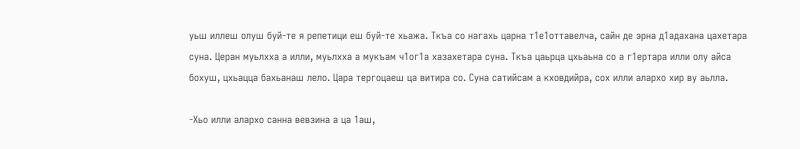уьш иллеш олуш буй-те я репетици еш буй-те хьажа. Ткъа со нагахь царна т1е1оттавелча, сайн де эрна д1адахана цахетара суна. Церан муьлхха а илли, муьлхха а мукъам ч1ог1а хазахетара суна. Ткъа цаьрца цхьаьна со а г1ертара илли олу айса бохуш, цхьацца бахьанаш лело. Цара тергоцаеш ца витира со. Суна сатийсам а кховдийра, сох илли алархо хир ву аьлла.

-Хьо илли алархо санна вевзина а ца 1аш,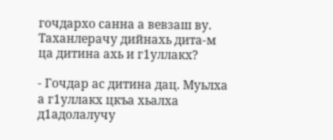гочдархо санна а вевзаш ву. Таханлерачу дийнахь дита-м ца дитина ахь и г1уллакх?

- Гочдар ас дитина дац. Муьлха а г1уллакх цкъа хьалха д1адолалучу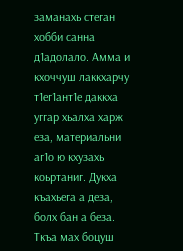заманахь стеган хобби санна д1адолало. Амма и кхоччуш лаккхарчу т1ег1ант1е даккха уггар хьалха харж еза, материальни аг1о ю кхузахь коьртаниг. Дукха къахьега а деза, болх бан а беза. Ткъа мах боцуш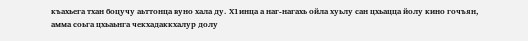къахьега тхан боцучу аьттонца вуно хала ду. Х1инца а наг-нагахь ойла хуьлу сан цхьацца йолу кино гочъян, амма соьга цхьаьнга чекхадаккхалур долу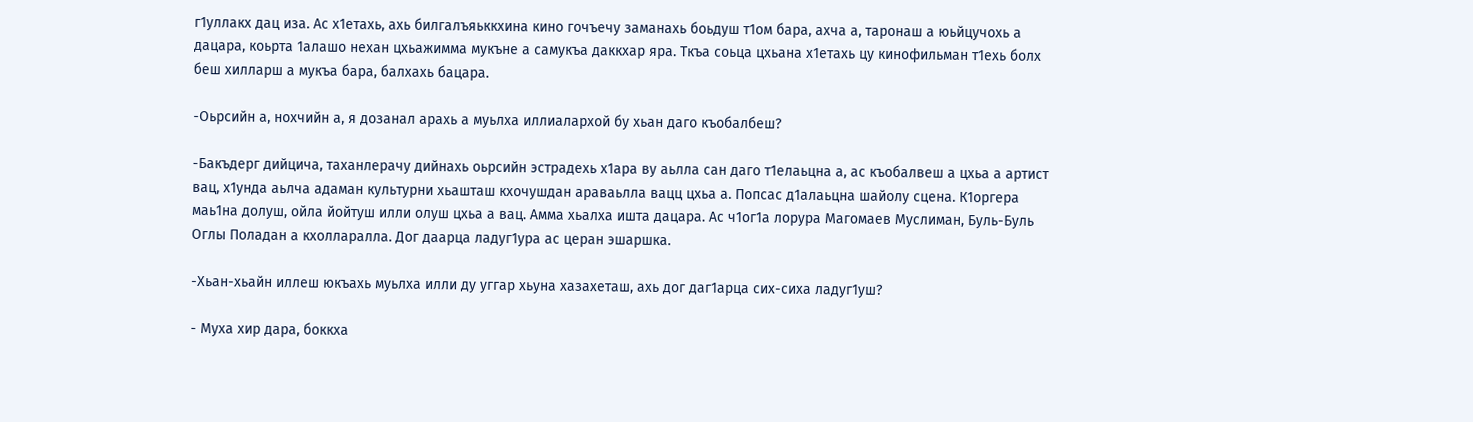г1уллакх дац иза. Ас х1етахь, ахь билгалъяьккхина кино гочъечу заманахь боьдуш т1ом бара, ахча а, таронаш а юьйцучохь а дацара, коьрта 1алашо нехан цхьажимма мукъне а самукъа даккхар яра. Ткъа соьца цхьана х1етахь цу кинофильман т1ехь болх беш хилларш а мукъа бара, балхахь бацара.

-Оьрсийн а, нохчийн а, я дозанал арахь а муьлха иллиалархой бу хьан даго къобалбеш?

-Бакъдерг дийцича, таханлерачу дийнахь оьрсийн эстрадехь х1ара ву аьлла сан даго т1елаьцна а, ас къобалвеш а цхьа а артист вац, х1унда аьлча адаман культурни хьашташ кхочушдан араваьлла вацц цхьа а. Попсас д1алаьцна шайолу сцена. К1оргера маь1на долуш, ойла йойтуш илли олуш цхьа а вац. Амма хьалха ишта дацара. Ас ч1ог1а лорура Магомаев Муслиман, Буль-Буль Оглы Поладан а кхолларалла. Дог даарца ладуг1ура ас церан эшаршка.

-Хьан-хьайн иллеш юкъахь муьлха илли ду уггар хьуна хазахеташ, ахь дог даг1арца сих-сиха ладуг1уш?

- Муха хир дара, боккха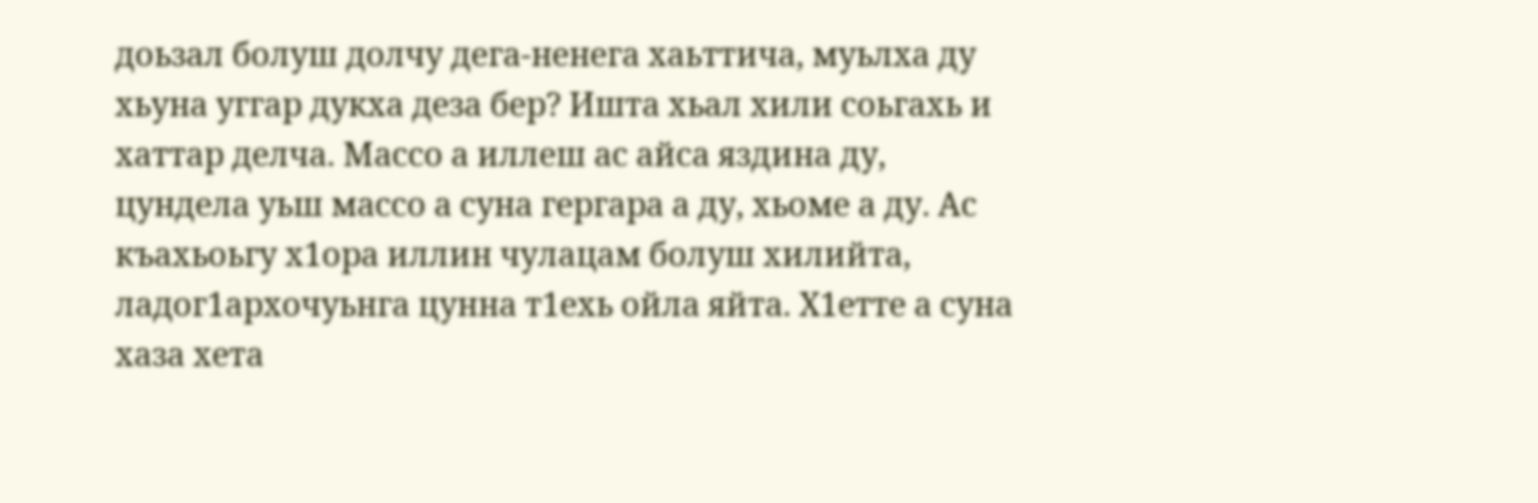доьзал болуш долчу дега-ненега хаьттича, муьлха ду хьуна уггар дукха деза бер? Ишта хьал хили соьгахь и хаттар делча. Массо а иллеш ас айса яздина ду, цундела уьш массо а суна гергара а ду, хьоме а ду. Ас къахьоьгу х1ора иллин чулацам болуш хилийта, ладог1архочуьнга цунна т1ехь ойла яйта. Х1етте а суна хаза хета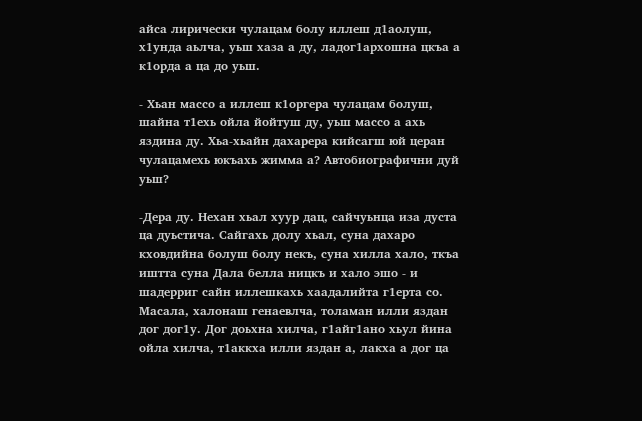айса лирически чулацам болу иллеш д1аолуш, х1унда аьлча, уьш хаза а ду, ладог1архошна цкъа а к1орда а ца до уьш.

- Хьан массо а иллеш к1оргера чулацам болуш, шайна т1ехь ойла йойтуш ду, уьш массо а ахь яздина ду. Хьа-хьайн дахарера кийсагш юй церан чулацамехь юкъахь жимма а? Автобиографични дуй уьш?

-Дера ду. Нехан хьал хуур дац, сайчуьнца иза дуста ца дуьстича. Сайгахь долу хьал, суна дахаро кховдийна болуш болу некъ, суна хилла хало, ткъа иштта суна Дала белла ницкъ и хало эшо - и шадерриг сайн иллешкахь хаадалийта г1ерта со. Масала, халонаш генаевлча, толаман илли яздан дог дог1у. Дог доьхна хилча, г1айг1ано хьул йина ойла хилча, т1аккха илли яздан а, лакха а дог ца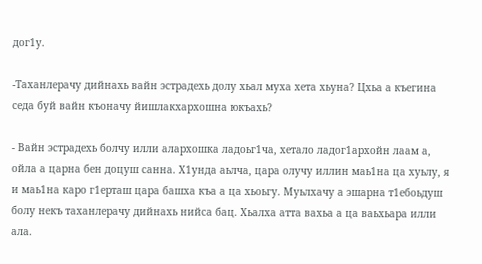дог1у.

-Таханлерачу дийнахь вайн эстрадехь долу хьал муха хета хьуна? Цхьа а къегина седа буй вайн къоначу йишлакхархошна юкъахь?

- Вайн эстрадехь болчу илли алархошка ладоьг1ча, хетало ладог1архойн лаам а, ойла а царна бен доцуш санна. Х1унда аьлча, цара олучу иллин маь1на ца хуьлу, я и маь1на каро г1ерташ цара башха къа а ца хьоьгу. Муьлхачу а эшарна т1ебоьдуш болу некъ таханлерачу дийнахь нийса бац. Хьалха атта вахьа а ца ваьхьара илли ала.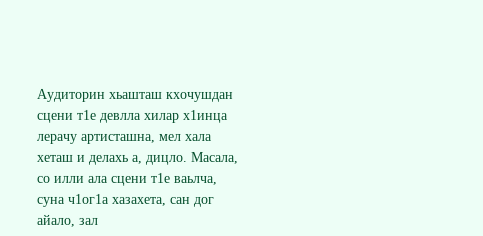Аудиторин хьашташ кхочушдан сцени т1е девлла хилар х1инца лерачу артисташна, мел хала хеташ и делахь а, дицло. Масала, со илли ала сцени т1е ваьлча, суна ч1ог1а хазахета, сан дог айало, зал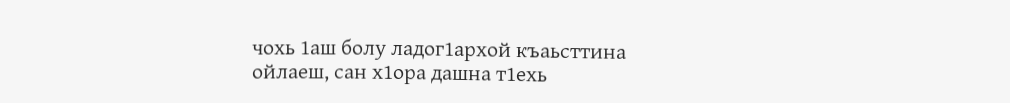чохь 1аш болу ладог1архой къаьсттина ойлаеш, сан х1ора дашна т1ехь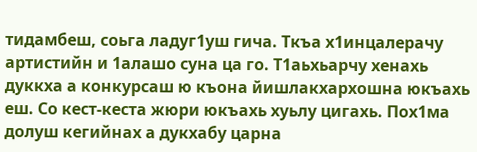тидамбеш, соьга ладуг1уш гича. Ткъа х1инцалерачу артистийн и 1алашо суна ца го. Т1аьхьарчу хенахь дуккха а конкурсаш ю къона йишлакхархошна юкъахь еш. Со кест-кеста жюри юкъахь хуьлу цигахь. Пох1ма долуш кегийнах а дукхабу царна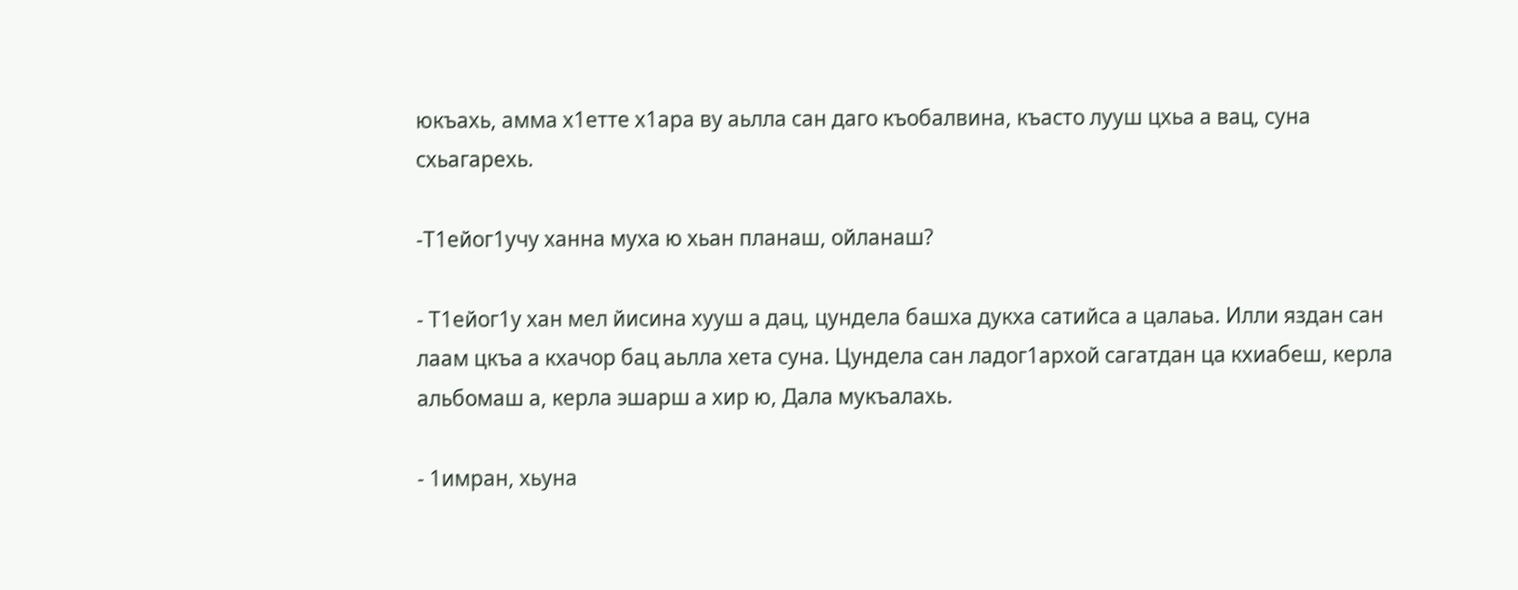юкъахь, амма х1етте х1ара ву аьлла сан даго къобалвина, къасто лууш цхьа а вац, суна схьагарехь.

-Т1ейог1учу ханна муха ю хьан планаш, ойланаш?

- Т1ейог1у хан мел йисина хууш а дац, цундела башха дукха сатийса а цалаьа. Илли яздан сан лаам цкъа а кхачор бац аьлла хета суна. Цундела сан ладог1архой сагатдан ца кхиабеш, керла альбомаш а, керла эшарш а хир ю, Дала мукъалахь.

- 1имран, хьуна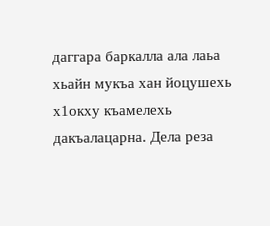даггара баркалла ала лаьа хьайн мукъа хан йоцушехь х1окху къамелехь дакъалацарна. Дела реза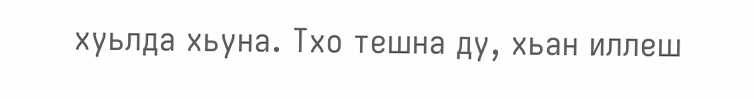хуьлда хьуна. Тхо тешна ду, хьан иллеш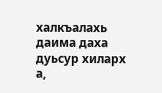халкъалахь даима даха дуьсур хиларх а,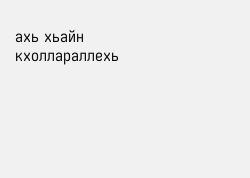ахь хьайн кхоллараллехь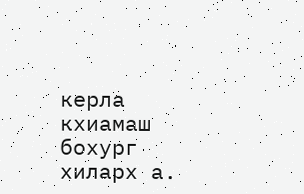керла кхиамаш бохург хиларх а.